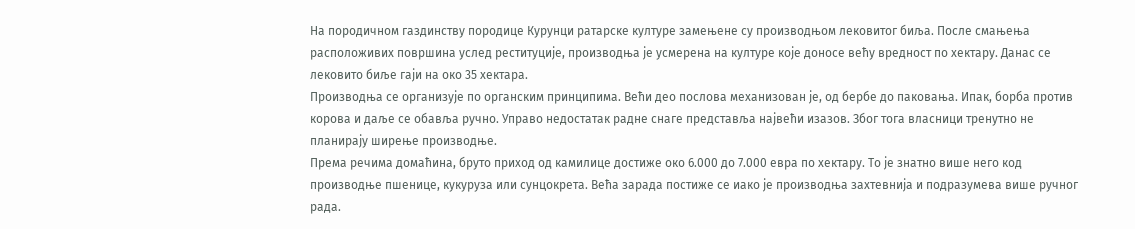На породичном газдинству породице Курунци ратарске културе замењене су производњом лековитог биља. После смањења расположивих површина услед реституције, производња је усмерена на културе које доносе већу вредност по хектару. Данас се лековито биље гаји на око 35 хектара.
Производња се организује по органским принципима. Већи део послова механизован је, од бербе до паковања. Ипак, борба против корова и даље се обавља ручно. Управо недостатак радне снаге представља највећи изазов. Због тога власници тренутно не планирају ширење производње.
Према речима домаћина, бруто приход од камилице достиже око 6.000 до 7.000 евра по хектару. То је знатно више него код производње пшенице, кукуруза или сунцокрета. Већа зарада постиже се иако је производња захтевнија и подразумева више ручног рада.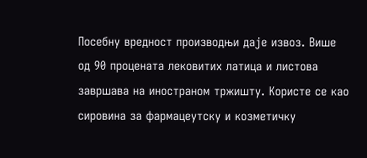Посебну вредност производњи даје извоз. Више од 90 процената лековитих латица и листова завршава на иностраном тржишту. Користе се као сировина за фармацеутску и козметичку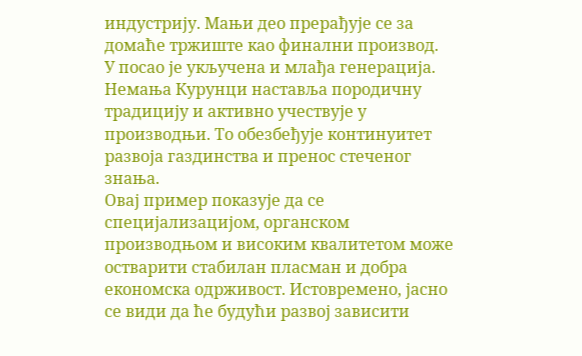индустрију. Мањи део прерађује се за домаће тржиште као финални производ.
У посао је укључена и млађа генерација. Немања Курунци наставља породичну традицију и активно учествује у производњи. То обезбеђује континуитет развоја газдинства и пренос стеченог знања.
Овај пример показује да се специјализацијом, органском производњом и високим квалитетом може остварити стабилан пласман и добра економска одрживост. Истовремено, јасно се види да ће будући развој зависити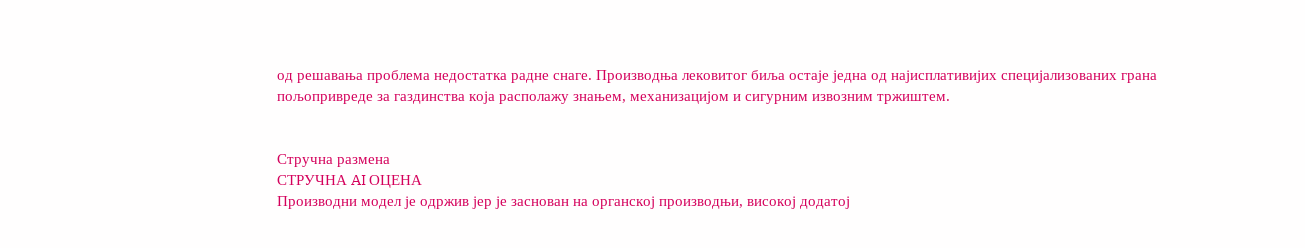од решавања проблема недостатка радне снаге. Производња лековитог биља остаје једна од најисплативијих специјализованих грана пољопривреде за газдинства која располажу знањем, механизацијом и сигурним извозним тржиштем.


Стручна размена
СТРУЧНА AI ОЦЕНА
Производни модел је одржив јер је заснован на органској производњи, високој додатој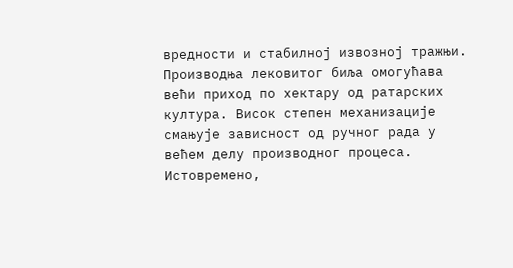вредности и стабилној извозној тражњи. Производња лековитог биља омогућава већи приход по хектару од ратарских култура. Висок степен механизације смањује зависност од ручног рада у већем делу производног процеса. Истовремено,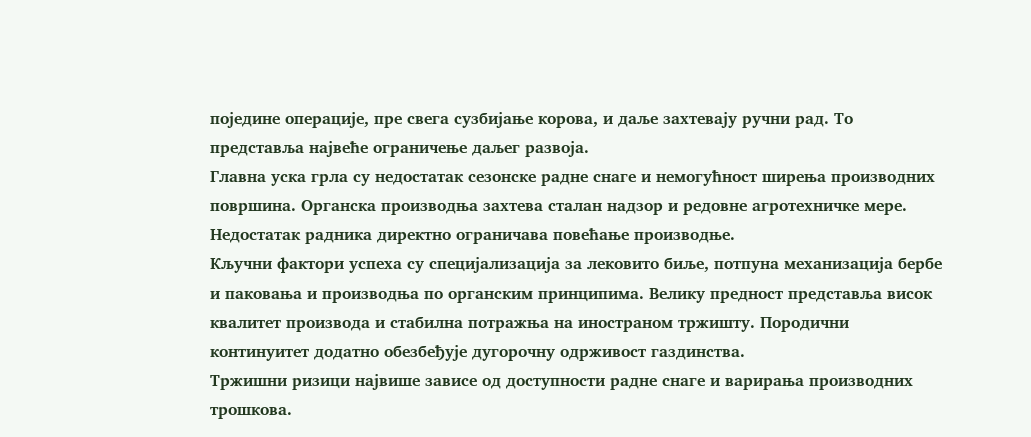поједине операције, пре свега сузбијање корова, и даље захтевају ручни рад. То представља највеће ограничење даљег развоја.
Главна уска грла су недостатак сезонске радне снаге и немогућност ширења производних површина. Органска производња захтева сталан надзор и редовне агротехничке мере. Недостатак радника директно ограничава повећање производње.
Кључни фактори успеха су специјализација за лековито биље, потпуна механизација бербе и паковања и производња по органским принципима. Велику предност представља висок квалитет производа и стабилна потражња на иностраном тржишту. Породични континуитет додатно обезбеђује дугорочну одрживост газдинства.
Тржишни ризици највише зависе од доступности радне снаге и варирања производних трошкова.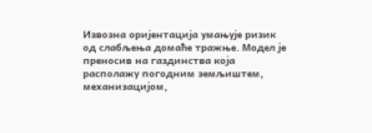Извозна оријентација умањује ризик од слабљења домаће тражње. Модел је преносив на газдинства која располажу погодним земљиштем, механизацијом,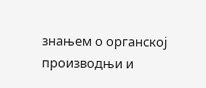знањем о органској производњи и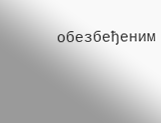обезбеђеним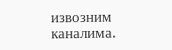извозним каналима.